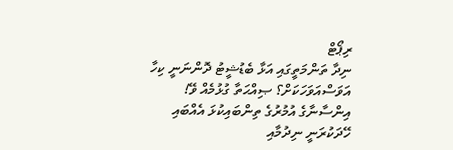ރިޕޯޓް
ނިދާ ތަންމަތީގައި އަޅާ ބެޑުޝީޓު ދޮންނަނީ ކިހާ އަވަސްއަވަހަކަށް؟ ޞިއްޙަތާ ގުޅުމެއް ވޭ!
އިންސާނާގެ އުމުރުގެ ތިންބައިކުޅަ އެއްބައި ހޭދަކުރަނީ ނިދުމާއި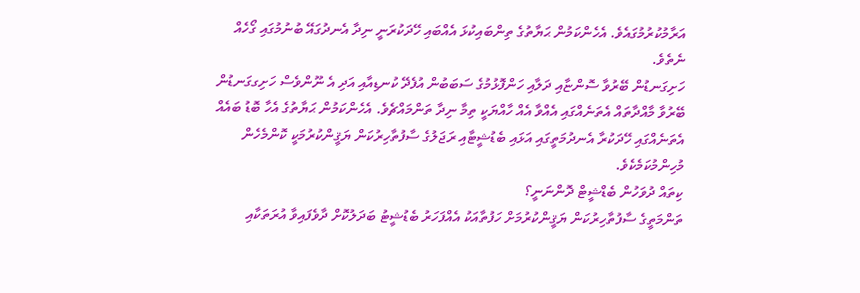އަރާމުކުރުމުގައެވެ. އެހެންކަމުން ޙަޔާތުގެ ތިންބައިކުޅަ އެއްބައި ހޭދަކުރަނީ ނިދާ އެނދުގައޭ ބުނުމުގައި ގޯހެއް ނެތެވެ.
ހަށިގަނޑުން ބޭރުވާ ސޮންޏާއި ދަލާއި ހަންފޮޅުމުގެ ސަބަބުން އުފެދޭ ކުނޑިއާއި އަދި އެ ނޫންވެސް ހަށިގގަނޑުން ބޭރުވާ މާއްދާތައް އެތަނެއްގައި އެއްވާ އެއް ހާއްޔަކީ ތިމާ ނިދާ ތަންމައްޗެވެ. އެހެންކަމުން ޙަޔާތުގެ އެހާ ބޮޑު ބައެއް އެތަނެއްގައި ހޭދަކުރާ އެނދުމަތީގައި އަޅައި ބެޑުޝީޓާއި ރަޖަލުގެ ސާފުތާހިރުކަން ޔަޤީންކުރުމަކީ ކޮންމެހެން މުހިންމުކަމެކެވެ.
ކިތައް ދުވަހުން ބެޑްޝީޓް ދޮންނަނީ؟
ތަންމަތީގެ ސާފުތާހިރުކަން ޔަޤީންކުރުމަށް ހަފުތާއަކު އެއްފަހަރު ބެޑުޝީޓު ބަދަލުކޮށް ދާވެފައިވާ އުރަތަކާއި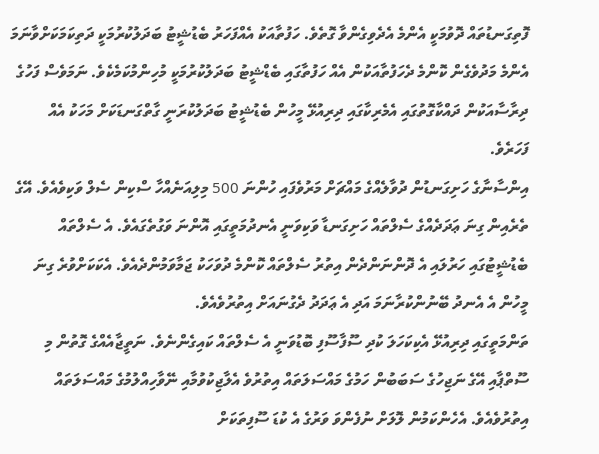ފޮތިގަނޑުތައް ދޮވުމަކީ އެންމެ އެދެވިގެންވާ ގޮތެވެ. ހަފުތާއަކު އެއްފަހަރު ބެޑުޝީޓު ބަދަލުކުރުމަކީ ދަތިކަމަކަށްވާނަމަ އެންމެ މަދުވެގެން ކޮންމެ ދެހަފުތާއަކުން އެއް ހަފުތާގައި ބެޑްޝީޓު ބަދަލުކުރުމަކީ މުހިންމުކަމެކެވެ. ނަމަވެސް ފަހުގެ ދިރާސާއަކުން ދައްކާގޮތުގައި އެމެރިކާގައި ދިރިއުޅޭ މީހުން ބެޑުޝީޓު ބަދަލުކުރަނީ ގާތްގަނޑަކަށް މަހަކު އެއް ފަހަރެވެ.
އިންސާނާގެ ހަށިގަނޑުން ދުވާލެއްގެ މައްޗަށް މަރުވެފައި ހުންނަ 500 މިލިއަނެއްހާ ސްކިން ސެލް ވަކިވެއެވެ. އޭގެ ތެރެއިން ގިނަ ޢަދަދެއްގެ ސެލްތައް ހަށިގަނޑާ ވަކިވަނީ އެނދުމަތީގައި އޮންނަ ވަގުތެގައެވެ. އެ ސެލްތައް ބެޑުޝީޓުގައި ހަރުލައި އެ ދޮންނަންދެން އިތުރު ސެލްތައް ކޮންމެ ދުވަހަކު ޖަމާވަމުންދެއެވެ. އެކަކަށްވުރެ ގިނަ މީހުން އެ އެނދު ބޭނުންކުރާނަމަ އަދި އެ ޢަދަދު ދެގުނައަށް އިތުރުވެއެވެ.
ތަންމަތީގައި ދިރިއުޅޭ އެކިކަހަލަ ކުދި ސޫފާސޫފި ބޮޑުވަނީ އެ ސެލްތައް ކައިގެންނެވެ. ނަތީޖާއެއްގެ ގޮތުން މި ސޫތްޕާއި އޭގެ ނަޖިހުގެ ސަބަބުން ހަމުގެ މައްސަލަތައް އިތުރުވެ އެލާޖިކުވުމާއި ނޭވާހިއްލުމުގެ މައްސަލަތައް އިތުރުވެއެވެ. އެހެންކަމުން ލޮލަށް ނުފެންވަ ވަރުގެ އެ ކުޑަ ސޫފިތަކަށް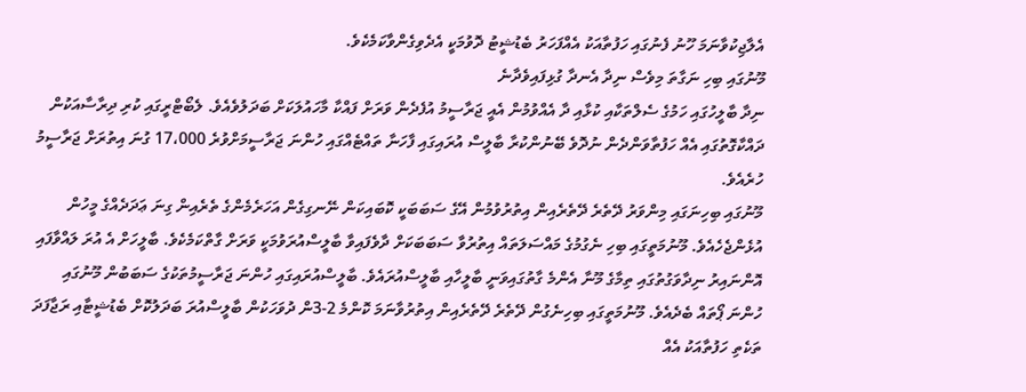އެލާޖިކުވާނަމަ ހޫނު ފެނުގައި ހަފުތާއަކު އެއްފަހަރު ބެޑުޝީޓު ދޮވުމަކީ އެދެވިގެންވާކަމެކެވެ.
މޫނުގައި ބިހި ނަގާތަ މިވެސް ނިދާ އެނދާ ގުޅިފައިވެދާނެ
ނިދާ ބާލީހުގައި ހަމުގެ ސެލްތަކާއި ކުޅާއި ދާ އެއްވުމުން އެއީ ޖަރާސީމު އުފެދެން ވަރަށް ފައްކާ މާހައުލަކަށް ބަދަލުވެއެވެ. ލެބޯޓްރީގައި ކުރި ދިރާސާއަކުން ދައްކާގޮތުގައި އެއް ހަފުތާވަންދެން ނުދޮވެ ބޭނުންކުރާ ބާލީސް އުރައިގައި ފާހަނާ ތައްޓެއްގައި ހުންނަ ޖަރާސީމަށްވުރެ 17،000 ގުނަ އިތުރަށް ޖަރާސީމު ހުރެއެވެ.
މޫނުގައި ބިހިނަގައި މިންވަރު ދޭތެރެ ދޭތެރެއިން އިތުރުވުމުން އޭގެ ސަބަބަކީ ކޮބައިކަން ނޭނގިގެން އަހަރެމެންގެ ތެރެއިން ގިނަ ޢަދަދެއްގެ މީހުން އުޅެންޖެހެއެވެ. މޫނުމަތީގައި ބިހި ނެގުމުގެ މައްސަލަތައް އިތުރުވާ ސަބަބަކަށް ދާވެފައިވާ ބާލީސްއުރަވުމަކީ ވަރަށް ގާތްކަމެކެވެ. ބާލީހަށް އެ އުރަ ލައްވާފައި އޮންނައިރު ނިދާވަގުތުގައި ތިމާގެ މޫނާ އެންމެ ގާތުގައިވަނީ ބާލީހާއި ބާލީސްއުރައެވެ. ބާލީސްއުރައިގައި ހުންނަ ޖަރާސީމުތަކުގެ ސަބަބުން މޫނުގައި ހުންނަ ޕޯތައް ބެދެއެވެ. މޫނުމަތީގައި ބިހިނެގުން ދޭތެރެ ދޭތެރެއިން އިތުރުވާނަމަ ކޮންމެ 2-3ން ދުވަހަކުން ބާލީސްއުރަ ބަދަލުކޮށް ބެޑުޝީޓާއި ރަޖާފަދަ ތަކެތި ހަފުތާއަކު އެއް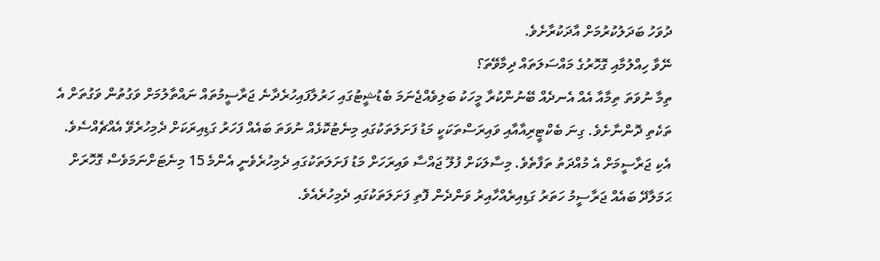ދުވަހު ބަދަލުކުރުމަށް އާދަކުރާށެވެ.
ނޭވާ ހިއްލުމާއި ގޮހޮރުގެ މައްސަލަތައް ދިމާވޭތަ؟
ތިމާ ނުވަތަ ތިމާއާ އެއް އެނދެއް ބޭނުންކުރާ މީހަކު ބަލިވެއްޖެނަމަ ބެޑުޝީޓުގައި ހަރުލާފައިހުރެދާނެ ޖަރާސީމުތައް ނައްތާލުމަށް ވަގުތުން ވަގުތަށް އެ ތަކެތި ދޮންނާށެވެ. ގިނަ ބެކްޓީރިއާއާއި ވައިރަސްތަކަކީ މަޑު ފަށަލަތަކުގައި މިނެޓުކޮޅެއް ނުވަތަ ބައެއް ފަހަރު ގަޑިއިރަކަށް ދެމިހުރެވޭ އެއްޗެއްސެވެ. އެކި ޖަރާސީމަށް އެ މުއްދަތު ތަފާތެވެ. މިސާލަކަށް ފުލޫ ޖައްސާ ވައިރަހަށް މަޑު ފަށަލަތަކުގައި ދެމިހުރެވެނީ އެންމެ 15 މިނެޓަށްނަމަވެސް ގޮހޮރަށް ޙަމަލާދޭ ބައެއް ޖަރާސީމު ހަތަރު ގަޑިއިރެއްހާއިރު ވަންދެން ފޮތި ފަށަލަތަކުގައި ދެމިހުރެއެވެ.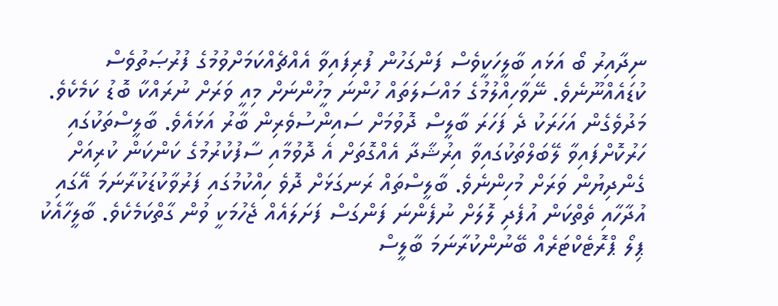ނިދާއިރު ބޯ އަޅައި ބާލީހަކީވެސް ފަންގަހުން ފުރިފައިވާ އެއްޗެއްކަމަށްވުމުގެ ފުރުޞަތުވެސް ކުޑައެއްނޫނެވެ. ނޭވާހިއްލުމުގެ މައްސަލަތައް ހުންނަ މީހުންނަށް މިއީ ވަރަށް ނުރައްކާ ބޮޑު ކަމެކެވެ. މަދުވެގެން އަހަރަކު ދެ ފަހަރަ ބާލީސް ދޮވުމަށް ސައިންސުވެރިން ބާރު އަޅައެވެ. ބާލީސްތަކުގައި ހަރުކޮށްފައިވާ ލޭބަލްތަކުގައިވާ އިރުޝާދާ އެއްގޮތަށް އެ ދޮވުމާއި ސާފުކުރުމުގެ ކަންކަން ކުރިއަށް ގެންދިޔުން ވަރަށް މުހިންނެވެ. ބާލީސްތައް ރަނގަޅަށް ދޮވެ ހިއްކުމުގައި ފަރުވާކުޑަކުރާނަމަ އޭގައި އުދާހާއި ތެތްކަން އުފެދި ލޮލަށް ނުފެންނަ ފަންގަސް ފަށަލައެއް ޖެހުމަކީ ވުން ގާތްކަމެކެވެ. ބާލީހާއެކު ޕިލޯ ޕްރޮޓެކްޓަރެއް ބޭނުންކުރާނަމަ ބާލީސް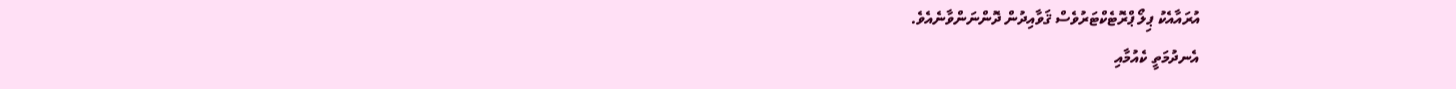އުރައާއެކު ޕިލޯ ޕްރޮޓެކްޓަރުވެސް ޤަވާއިދުން ދޮންނަންވާނެއެވެ.
އެނދުމަތީ ކެއުމާއި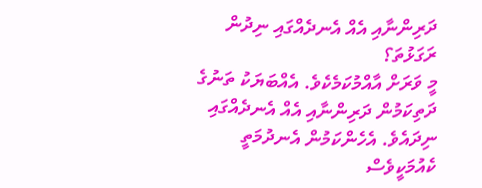ދަރިންނާއި އެއް އެނދެއްގައި ނިދުން ރަގަޅުތަ؟
މީ ވަރަށް އާއްމުކަމެކެވެ. އެއްބަޔަކު ތަނުގެ ދަތިކަމުން ދަރިންނާއި އެއް އެނދެއްގައި ނިދައެވެ. އެހެންކަމުން އެނދުމަތީ ކެއުމަކީވެސް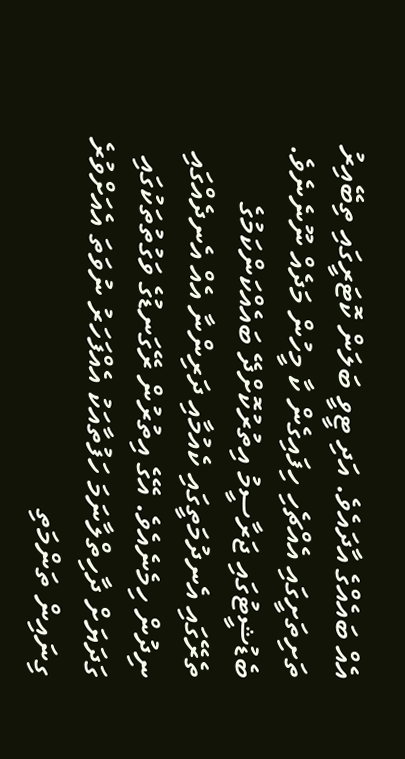އެއް ބައެއްގެ އާދައެވެ. އަދި ޓީވީ ބަލަން ކޮޓަރީގައި ތިބޭއިރު ތަށިތަށީގައި އެއްޗެހި ހިފައިގެން ކާ މީހުން މަދެއް ނޫނެނެވެ. ބެޑުޝީޓުގައި ޖަރާސީމު އިތުރުކޮށްދޭ ބައެއްކަންކަމުގެ ތެރޭގައި އެނދުމަތީގައި ކެއުމާއި ދަރިންނާ އެއް އެނދެއްގައި ނިދުން ހިމެނެއެވެ. އޭގެ އިތުރުން ރޭގަނޑުގެ ވަގުތުތަކުގައި ގަދަޔަށް ދާހިތްލާނަމަ ހަފުތާއަކު އެއްފަހަރު ނުވަތަ އެއަށްވުރެ ގިނައިން ތަންމަތި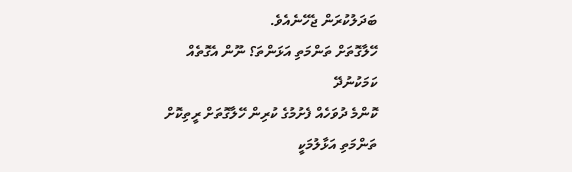ބަދަލުކުރަން ޖެހޭނެއެވެ.
ހޭލާގޮތަށް ތަންމަތި އަޅަންތަ؟ ނޫން އެގޮތެއް ކަމަކުނުދޭ
ކޮންމެ ދުވަހެއް ފެށުމުގެ ކުރިން ހޭލާގޮތަށް ރީތިކޮށް ތަންމަތި އަޅާލުމަކީ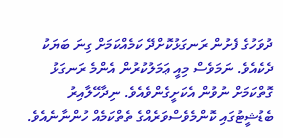ދުވަހުގެ ފެށުން ރަނގަޅުކޮށްދޭ ކަމެއްކަމަށް ގިނަ ބަޔަކު ދެކެއެވެ. ނަމަވެސް މިއީ ޢަމަލުކުރުން އެންމެ ރަނގަޅު ގޮތްކަމަށް ނުވުން އެކަށީގެންވެއެވެ. ނިދާހޭލާއިރު ބެޑުޝީޓުގައި ކޮންމެވެސްވަރެއްގެ ތެތްކަމެއް ހުންނާނެއެވެ.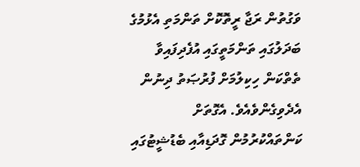ވަގުތުން ރަޖާ ރީތޮކޮށް ތަންމަތި އެޅުމުގެ ބަދަލުގައި ތަންމަތީގައި އުފެދިފައިވާ ތެތްކަން ހިކިލުމަށް ފުރުޞަތު ދިނުން އެދެވިގެންވެއެވެ. އެގޮތަށް ކަންތައްކުރުމުން ގޮދަޑިއާއި ބެޑުޝީޓުގައި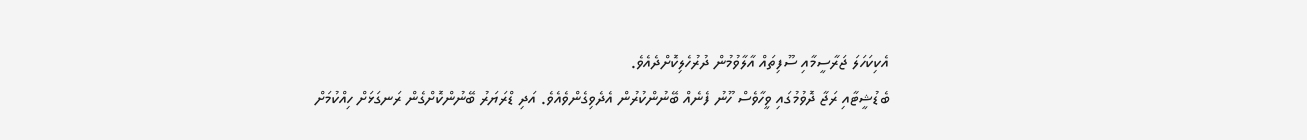އެކިކަހަލަ ޖަރާސީމާއި ސޫފިތައް އާލާވުމުން ދުރުހެލިކޮށްދެއެވެ.
ބެޑުޝީޓާއި ރަޖާ ދޮވުމުގައި ވީހާވެސް ހޫނު ފެނެއް ބޭނުންކުރުން އެދެވިގެންވެއެވެ. އަދި ޑްރަޔަރު ބޭނުންކޮށްގެން ރަނގަޅަށް ހިއްކުމަށް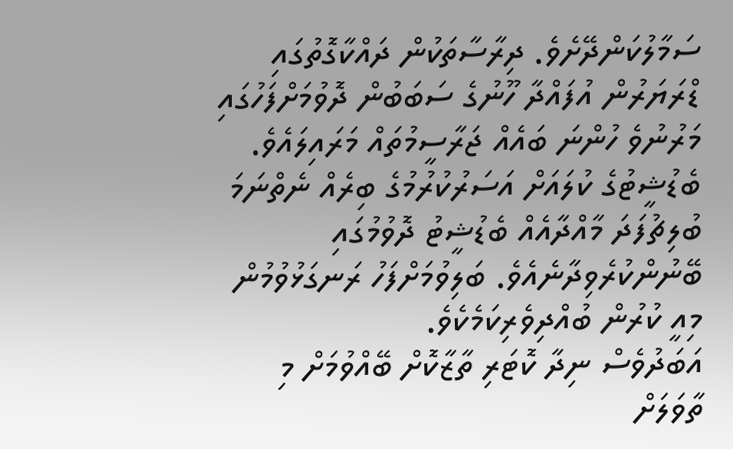ސަމާލުކަންދޭށެވެ. ދިރާސާތަކުން ދައްކާގޮތުގައި ޑްރަޔަރުން އުފައްދާ ހޫނުގެ ސަބަބުން ދޮވުމަށްފަހުގައި މަރުނުވެ ހުންނަ ބައެއް ޖަރާސީމުތައް މަރައިލައެވެ. ބެޑުޝީޓުގެ ކުލައަށް އަސަރުކުރުމުގެ ބިރެއް ނެތްނަމަ ބުލިޗުފަދަ މާއްދާއެއް ބެޑުޝީޓު ދޮވުމުގައި ބޭނުންކުރެވިދާނެއެވެ. ބަލިވުމަށްފަހު ރަނގަޅުވުމުން މިއީ ކުރުން ބުއްދިވެރިކަމެކެވެ.
އަބަދުވެސް ނިދާ ކޮޓަރި ތާޒާކޮށް ބޭއްވުމަށް މި ތާވަލަށް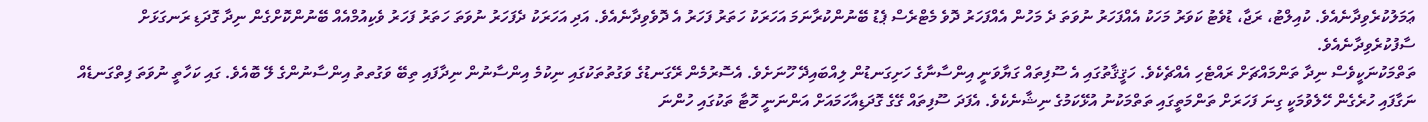ޢަމަލުކުރެވިދާނެއެވެ. ކުއިލްޓު، ރަޖާ، ޑުވެޓު ކަވަރު މަހަކު އެއްފަހަރު ނުވަތަ ދެ މަހުން އެއްފަހަރު ދޮވެ މެޓްރެސް ޕެޑު ބޭނުންކުރާނަމަ އަހަރަކު ހަތަރު ފަހަރު އެ ދޮވެވިދާނެއެވެ. އަދި އަހަރަކު ދެފަހަރު ނުވަތަ ހަތަރު ފަހަރު ވެކިއުމްއެއް ބޭނުންކޮށްގެން ނިދާ ގޮދަޑި ރަނގަޅަށް ސާފުކުރެވިދާނެއެވެ.
ތަތްމަކުނަކީވެސް ނިދާ ތަންމައްޗަށް ރައްޓެހި އެއްޗެކެވެ. ހަޤީޤާތުގައި އެ ސޫފިތައް ގަޔާވަނީ އިންސާނާގެ ހަށިގަނޑުން ލިއްބައިދޭ ހޫނަށެވެ. އެސޮރުމެން ރޭގަނޑުގެ ވަގުތުތަކުގައި ނިކުމެ އިންސާނުން ނިދާފައި ތިބޭ ވަގުތތު އިންސާނުންގެ ލޭ ބޮއެވެ. ގައި ކަހާތީ ނުވަތަ ފިތްގަނޑެއް ނަގާފައި ހުރެގެން ހޭލެވުމަކީ ގިނަ ފަހަރަށް ތަންމަތީގައި ތަތްމަކުނު އުޅޭކަމުގެ ނިޝާނެކެވެ. އެފަދަ ސޫފިތައް ގޭގެ ގޮދަޑިއާހަމައަށް އަންނަނީ ހޮޓާ ތަކުގައި ހުންނަ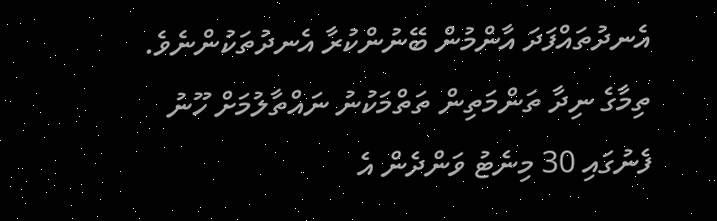އެނދުތައްފަދަ އާންމުން ބޭނުންކުރާ އެނދުތަކުންނެވެ. ތިމާގެ ނިދާ ތަންމަތިން ތަތްމަކުނު ނައްތާލުމަށް ހޫނު ފެނުގައި 30 މިނެޓު ވަންދެން އެ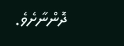ދޮންނާށެވެ.